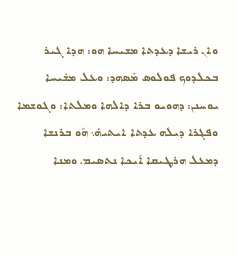ܘܐܢ ܪܝܫܐ ܕܥܕܬܐ ܡܫܝܚܐ ܗܘ: ܗܕܐ ܓܝܪ ܒܟܠܕܘܟ ܦܘܠܘܣ ܡܰܣܗܕ: ܘܥܠ ܡܫܺܝܚܐ ܝܘܚܢܢ: ܕܗܘܝܘ ܒܪܐ ܕܐܠܗܐ ܘܡܠܬܐ: ܘܓܘܫܡܐ ܘܦܓܪܐ ܕܝܠܗ ܥܕܬܐ ܐܝܬܝܗ̇܆ ܗܰܘ ܒܪܢܫܐ ܕܡܥܠ ܗܪܛܝܩܐ ܐܰܝܟܐ ܢܬܣܝܡ. ܘܡܢܐ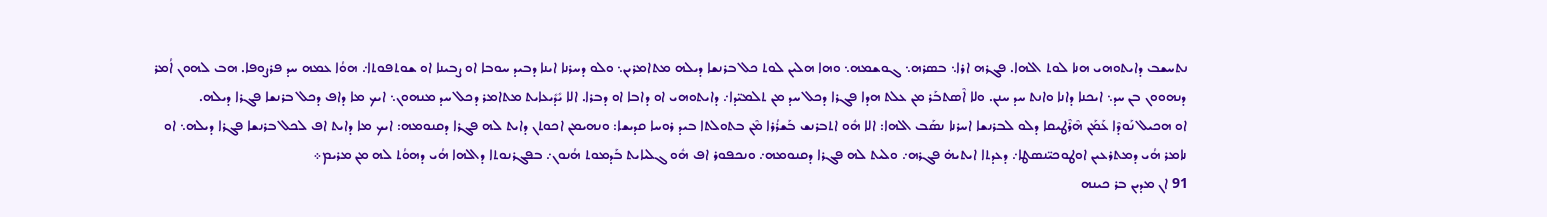ܢܬܚܫܒ ܕܐܝܬܘܗܝ ܗܢܐ ܠܘܬ ܐܠܗܐ. ܦܓܪܗ ܐܪܐ܆ ܒܣܪܗ܆ ܓܘܫܡܗ܆ ܘܗܐ ܗܠܝܢ ܠܘܬ ܟܠ ܒܪܢܫܐ ܕܝܠܗ ܡܬܐܡܪܝܢ܆ ܘܠܘ ܕܚܪܢܐ ܐܝܢܐ ܕܒܝܕ ܚܘܒܐ ܐܘ ܨܒܝܢܐ ܐܘ ܫܘܬܦܘܬܐ܇ ܗܘܳܐ ܥܡܗ ܚܕ ܦܪܨܘܦܐ. ܗܒ ܠܗܘܢ ܐܳܡܪ ܕܢܗܘܘܢ ܒܢ ܚܕ܆ ܐܝܟܢܐ ܕܐܢܐ ܘܐܢܬ ܚܕ ܚܢܢ. ܘܠܐ ܐܶܣܬܒܰܪ ܡܢ ܥܠܬ ܗܕܐ ܦܓܪܐ ܕܟܠ ܚܕ ܡܢ ܬܠܡܝ̈ܕܐ܇ ܕܐܝܬܘܗܝ ܐܘ ܕܐܒܐ ܐܘ ܕܒܪܐ. ܐܠܐ ܝܺܕܺܝܥܐܝܬ ܡܬܐܡܪ ܕܟܠ ܚܕ ܡܢܗܘܢ܆ ܐܝܟ ܡܐ ܕܐܦ ܕܟܠ ܒܪܢܫܐ ܦܓܪܐ ܕܝܠܗ.
ܐܘ ܗܟܝܠ ܢܰܘܕܶܐ ܥܰܡܰܢ ܗܶܪܶܛܝܩܐ ܕܠܘ ܠܒܪܢܫܐ ܐܚܪܢܐ ܢܣܰܒ ܐܠܗܐ: ܐܠܐ ܗܽܘ ܐܬܒܪܢܫ ܒܰܫܪܳܪܐ ܡܶܢ ܒܬܘܠܬܐ ܒܝܕ ܪܘܚܐ ܩܕܝܫܐ: ܘܢܗܝܡܢ ܐܟܘܬܢ ܕܐܝܬ ܠܗ ܦܓܪܐ ܕܩܢܘܡܗ: ܐܝܟ ܡܐ ܕܐܝܬ ܐܦ ܠܟܠ ܒܪܢܫܐ ܦܓܪܐ ܕܝܠܗ܆ ܐܘ ܢܐܡܪ ܗܳܝ ܕܡܬܪܥܝܢ ܐܘܛܘܟܝ̈ܢܣܛܐ܇ ܕܥܕܬܐ ܐܝܬܝܗ̇ ܦܓܪܗ܇ ܘܠܝܬ ܠܗ ܦܓܪܐ ܕܩܢܘܡܗ܇ ܘܢܟܦܘܪ ܐܦ ܗܽܘ ܓܠܝܐܝܬ ܒܰܕܡܘܬ ܗܳܢܘܢ܇ ܒܦܓܪܢܘܬܐ ܕܐܠܗܐ ܗܳܝ ܕܗܘܳܬ ܠܗ ܡܢ ܡܪܝܡ܀
91 ܐܢ ܡܕܝܢ ܒܪ ܟܝܢܗ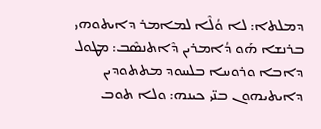ܕܡܠܬܐ: ܠܐ ܘܳܠܶܐ ܠܡܐܡܪ ܕܐܝܬܘܗܝ ܒܪܢܫܐ ܗܰܘ ܕܳܐܡܪܝܢ ܕܶܐܬܢܣܶܒ: ܡܛܘܠ ܕܐܒܐ ܘܪܘܚܐ ܒܠܚܘܕ ܡܬܬܘܕܝܢ ܕܐܝܬܝܗܘܢ ܒܢ̈ܝ ܟܝܢܗ: ܘܠܐ ܬܘܒ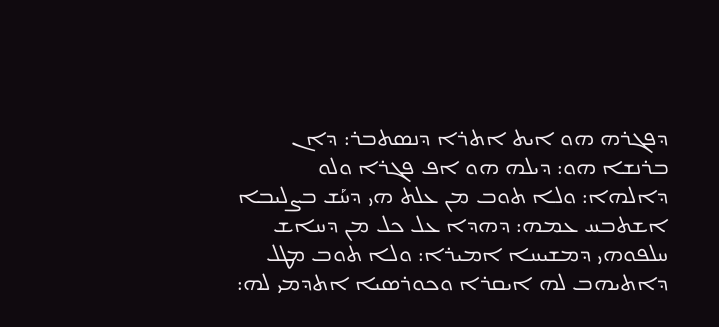ܕܦܓܪܗ ܗܘ ܐܝܬ ܐܬܪܐ ܕܢܣܬܒܪ: ܕܐܢ ܒܪܢܫܐ ܗܘ: ܕܝܠܗ ܗܘ ܐܦ ܦܓܪܐ ܘܠܘ ܕܐܠܗܐ: ܘܠܐ ܬܘܒ ܡܢ ܥܠܬ ܗܝ ܕܚܰܫ ܒܨܠܝܒܐ ܐܫܬܒܚ ܥܡܗ: ܕܗܕܐ ܥܠ ܟܠ ܡܢ ܕܚܐܫ ܚܠܦܘܗܝ ܕܡܫܝܚܐ ܐܡܝܪܐ: ܘܠܐ ܬܘܒ ܡܛܠ ܕܐܬܝܗܒ ܠܗ ܐܝܩܪܐ ܘܟܘܪܣܝܐ ܐܬܕܡܝ ܠܗ: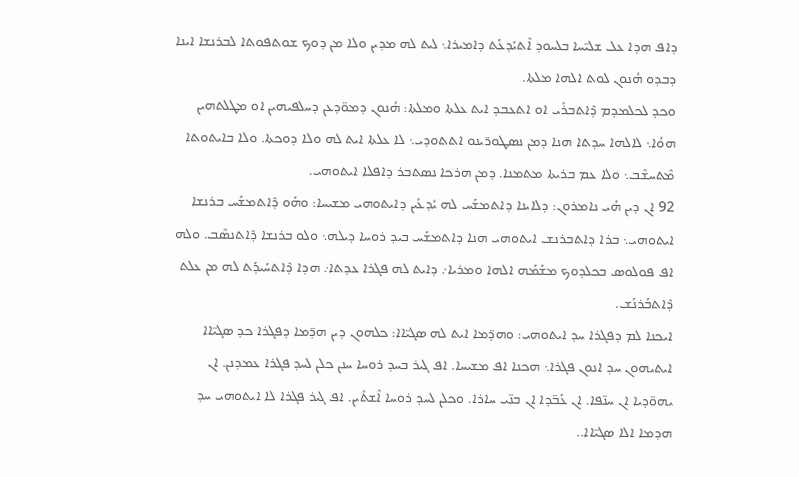ܕܐܦ ܗܕܐ ܥܠ ܫܠܝ̈ܚܐ ܒܠܚܘܕ ܐܶܬܝܰܕܥܰܬ ܕܐܡܝܪܐ܆ ܠܝܬ ܠܗ ܡܕܝܢ ܘܠܐ ܡܢ ܕܘܟ ܫܘܬܦܘܬܐ ܠܒܪܢܫܐ ܐܝܢܐ ܕܒܕܘ ܗܳܢܘܢ ܠܘܬ ܐܠܗܐ ܡܠܬܐ.
ܘܟܕ ܠܟܠܡܕܡ ܕܶܐܬܒܪܺܝ ܐܘ ܐܬܥܒܕ ܐܝܬ ܥܠܬܐ ܘܡܠܬܐ: ܗܳܢܘܢ ܕܡܘ̈ܕܥܢ ܕܚܠܦܝܗܝܢ ܐܘ ܡܛܠܬܗܝܢ ܗܘܳܐ܆ ܠܐܠܗܐ ܚܕܬܐ ܗܢܐ ܕܡܢ ܢܣܛܘܖ̈ܝܢܘ ܐܬܬܘܕܝ܆ ܠܐ ܥܠܬܐ ܐܝܬ ܠܗ ܘܠܐ ܕܘܟܬܐ. ܘܠܐ ܒܐܝܬܘܬܐ ܡܶܬܚܫܶܒ܆ ܘܠܐ ܥܡ ܒܪܝܬܐ ܡܬܡܢܐ. ܕܡܢ ܗܪܟܐ ܢܣܬܒܪ ܕܐܦܠܐ ܐܝܬܘܗܝ.
92 ܐܢ ܕܝܢ ܗܳܝ ܢܐܡܪܘܢ: ܕܠܐܝܢܐ ܕܐܬܡܫܰܚ ܠܗ ܝܳܕܥܺܝܢ ܕܐܝܬܘܗܝ ܡܫܝܚܐ: ܘܗܰܘ ܕܶܐܬܡܫܰܚ ܒܪܢܫܐ ܐܝܬܘܗܝ܆ ܒܪܐ ܕܐܬܒܪܢܫ ܐܝܬܘܗܝ ܗܢܐ ܕܐܬܡܫܰܚ ܒܝܕ ܪܘܚܐ ܕܝܠܗ܆ ܘܠܘ ܒܪܢܫܐ ܕܶܐܬܢܣܶܒ. ܘܠܗ ܐܦ ܦܘܠܘܣ ܒܟܠܕܘܟ ܡܫܰܡܰܗ ܐܠܗܐ ܘܡܪܝܐ܇ ܕܐܝܬ ܠܗ ܦܓܪܐ ܥܕܬܐ܇ ܗܕܐ ܕܶܐܬܚܰܝܕܰܬ ܠܗ ܡܢ ܥܠܬ ܕܶܐܬܒܰܪܢܰܫ.
ܐܝܟܢܐ ܠܡ ܕܦܓܪܐ ܚܕ ܐܝܬܘܗܝ: ܘܗܕ̈ܡܐ ܐܝܬ ܠܗ ܣܓܝ̈ܐܐ: ܟܠܗܘܢ ܕܝܢ ܗܕ̈ܡܐ ܕܦܓܪܐ ܟܕ ܣܓܝ̈ܐܐ ܐܝܬܝܗܘܢ ܚܕ ܐܢܘܢ ܦܓܪܐ܆ ܗܟܢܐ ܐܦ ܡܫܝܚܐ. ܐܦ ܓܝܪ ܒܚܕ ܪܘܚܐ ܚܢܢ ܟܠܢ ܠܚܕ ܦܓܪܐ ܥܡܕܢܢ. ܐܢ ܝܗܘ̈ܕܝܐ ܐܢ ܚܢ̈ܦܐ. ܐܢ ܥܰܒ̈ܕܐ ܐܢ ܒܢ̈ܝ ܚܐܪܐ. ܘܟܠܢ ܠܚܕ ܪܘܚܐ ܐܶܫܬܺܝܢ. ܐܦ ܓܝܪ ܦܓܪܐ ܠܐ ܐܝܬܘܗܝ ܚܕ ܗܕܡܐ ܐܠܐ ܣܓܝ̈ܐܐ..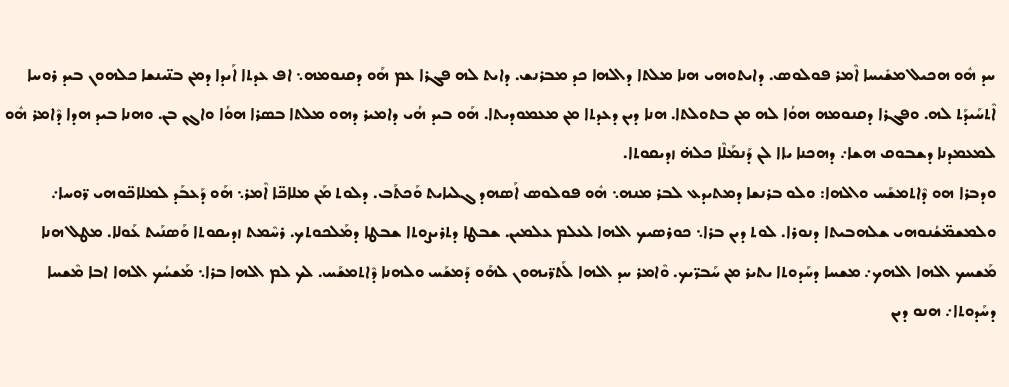ܚܕ ܗܽܘ ܗܟܝܠ ܡܫܺܝܚܐ ܐܶܡܪ ܦܘܠܘܣ. ܕܐܝܬܘܗܝ ܗܢܐ ܡܠܬܐ ܕܐܠܗܐ ܟܕ ܡܒܪܢܫ. ܕܐܝܬ ܠܗ ܦܓܪܐ ܥܡ ܗܰܘ ܕܩܢܘܡܗ܆ ܐܦ ܥܕܬܐ ܐܰܝܕܐ ܕܡܢ ܒܢ̈ܝܢܫܐ ܟܠܗܘܢ ܒܝܕ ܪܘܚܐ ܐܶܬܚܰܝܕܰܬ ܠܗ. ܘܦܓܪܐ ܕܩܢܘܡܗ ܗܘܳܐ ܠܗ ܡܢ ܒܬܘܠܬܐ. ܗܢܐ ܕܝܢ ܕܥܕܬܐ ܡܢ ܡܥܡܘܕܝܬܐ. ܗܰܘ ܒܝܕ ܗܳܝ ܕܐܡܝܪ ܕܗܘ ܡܠܬܐ ܒܣܪܐ ܗܘܳܐ ܘܐܓܢ ܒܢ. ܘܗܢܐ ܒܝܕ ܗܕܐ ܕܶܐܡܪ ܗܽܘ ܠܡܥܡܕܢܐ ܕܫܒܘܩ ܗܫܐ܇ ܕܗܟܢܐ ܝܐܐ ܠܢ ܕܰܢܡܰܠܶܐ ܟܠܗ̇ ܙܕܝܩܘܬܐ.
ܘܕܒܪܐ ܗܘ ܕܶܐܬܡܫܰܚ ܘܐܠܗܐ: ܘܠܘ ܒܪܢܫܐ ܕܡܬܝܕܥ ܠܒܪ ܡܢܗ܆ ܗܽܘ ܦܘܠܘܣ ܐܰܣܗܕ ܓܠܝܐܝܬ ܘܰܟܬܰܒ. ܕܠܘܬ ܡܰܢ ܡܠܐܟ̈ܐ ܐܶܡܪ܆ ܗܰܘ ܕܰܥܒܰܕ ܠܡܠܐܟ̈ܘܗܝ ܖ̈ܘܚܐ܇ ܘܠܡܫܡ̈ܫܳܢܘܗܝ ܫܠܗܒܝܬܐ ܕܢܘܪܐ. ܠܘܬ ܕܝܢ ܒܪܐ܆ ܟܘܪܣܝܟ ܐܠܗܐ ܠܥܠܡ ܥܠܡܝܢ. ܫܒܛܐ ܕܬܪܝܨܘܬܐ ܫܒܛܐ ܕܡܰܠܟܘܬܟ. ܪܚܶܡܬ ܙܕܝܩܘܬܐ ܘܰܣܢܰܝܬ ܥܰܘܠܐ. ܡܛܠ ܗܢܐ ܡܰܫܚܟ ܐܠܗܐ ܐܠܗܟ܇ ܡܫܚܐ ܕܚܰܕܘܬܐ ܝܬܝܪ ܡܢ ܚܰܒܖ̈ܝܟ. ܘܶܐܡܪ ܚܕ ܐܠܗܐ ܠܰܬܖ̈ܝܗܘܢ ܠܗܰܘ ܕܰܡܫܰܚ ܘܠܗܢܐ ܕܶܐܬܡܫܰܚ. ܠܟ ܠܡ ܐܠܗܐ ܒܪܐ܆ ܡܰܫܚܳܟ ܐܠܗܐ ܐܒܐ ܡܶܫܚܐ ܕܚܰܕܘܬܐ܇ ܗܢܘ ܕܝܢ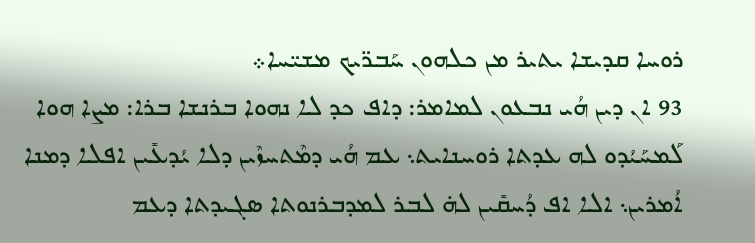ܪܘܚܐ ܩܕܝܫܐ ܝܬܝܪ ܡܢ ܟܠܗܘܢ ܚܰܒܖ̈ܝܟ ܡܫܝ̈ܚܐ܀
93 ܐܢ ܕܝܢ ܗܳܝ ܢܒܥܘܢ ܠܡܐܡܪ: ܕܐܦ ܟܕ ܠܐ ܢܗܘܐ ܒܪܢܫܐ ܒܪܐ: ܡܨܐ ܗܘܐ ܠܰܡܚܰܝܳܕܘ ܠܗ ܥܕܬܐ ܪܘܚܢܐܝܬ܆ ܥܡ ܗܳܝ ܕܡܶܬܚܙܶܝܢ ܕܠܐ ܝܳܕܥܺܝܢ ܐܦܠܐ ܕܡܢܐ ܐܳܡܪܝܢ܆ ܐܠܐ ܐܦ ܕܳܚܩܺܝܢ ܠܗ̇ ܠܒܪ ܠܡܕܒܪܢܘܬܐ ܣܓܝܕܬܐ ܕܥܡ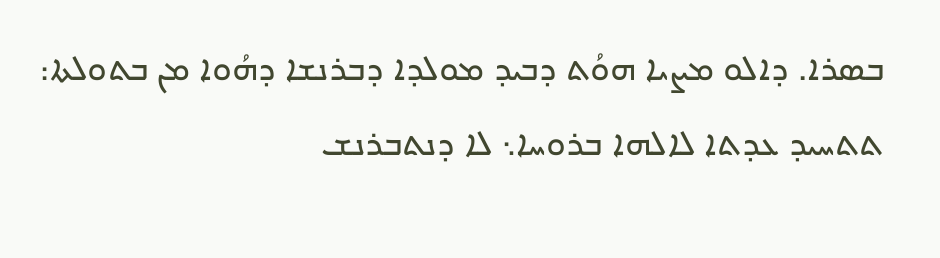ܒܣܪܐ. ܕܐܠܘ ܡܨܝܐ ܗܘܳܬ ܕܒܝܕ ܡܘܠܕܐ ܕܒܪܢܫܐ ܕܗܳܘܐ ܡܢ ܒܬܘܠܬܐ: ܬܬܚܝܕ ܥܕܬܐ ܠܐܠܗܐ ܒܪܘܚܐ܆ ܠܐ ܕܢܬܒܪܢܫ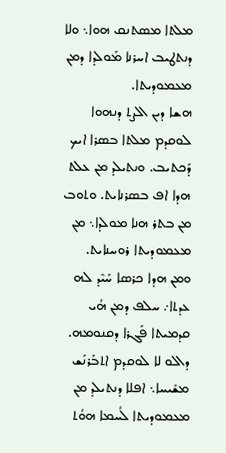ܡܠܬܐ ܡܣܬܢܩ ܗܘܐ܆ ܘܠܐ ܕܢܬܛܝܒ ܐܚܪܢܐ ܡܰܘܠܕܐ ܕܡܢ ܡܥܡܘܕܝܬܐ.
ܗܫܐ ܕܝܢ ܐܠܨܬ ܕܢܗܘܐ ܠܘܩܕܡ ܡܠܬܐ ܒܣܪܐ ܐܝܟ ܕܰܟܬܝܒ. ܘܢܬܝܠܕ ܡܢ ܥܠܬ ܗܕܐ ܐܦ ܒܣܪܢܐܝܬ. ܘܬܘܒ ܡܢ ܒܬܪ ܗܢܐ ܡܘܠܕܐ܆ ܡܢ ܡܥܡܘܕܝܬܐ ܪܘܚܢܐܝܬ. ܘܡܢ ܗܕܐ ܟܪܣܐ ܚܰܝܶܕ ܠܗ ܥܕܬܐ܇ ܚܠܦ ܕܡܢ ܗܳܝ ܩܕܡܝܬܐ ܦܰܓܪܐ ܕܩܢܘܡܗ. ܕܐܠܘ ܠܐ ܠܘܩܕܡ ܐܬܒܰܪܢܰܫ ܡܫܺܝܚܐ܆ ܐܦܠܐ ܕܢܬܝܠܕ ܡܢ ܡܥܡܘܕܝܬܐ ܠܳܚܡܐ ܗܘܳܬ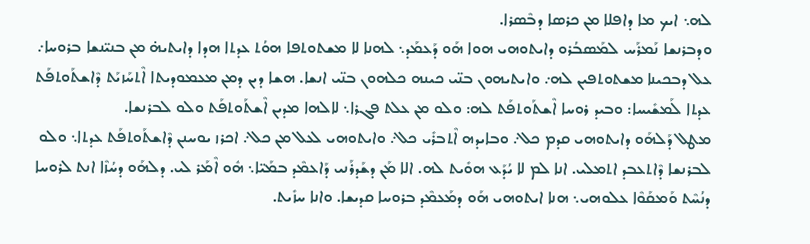ܠܗ܆ ܐܝܟ ܡܐ ܕܐܦܠܐ ܡܢ ܟܪܣܐ ܕܒܶܣܪܐ.
ܘܕܒܪܢܫܐ ܢܰܡܪܰܚ ܠܡܰܣܒܳܪܘ ܕܐܝܬܘܗܝ ܗܘܐ ܗܰܘ ܕܰܥܡܰܕ܆ ܠܗܢܐ ܠܐ ܡܫܬܘܬܦܐ ܗܘܳܬ ܥܕܬܐ ܗܕܐ ܕܐܝܬܝܗ̇ ܡܢ ܒܢܝ̈ܢܫܐ ܒܪܘܚܐ܇ ܥܠ ܕܒܟܝܢܐ ܡܫܬܘܬܦܝܢ ܠܗ܇ ܘܐܝܬܝܗܘܢ ܒܢ̈ܝ ܟܝܢܗ ܟܠܗܘܢ ܒܢ̈ܝ ܐܢܫܐ. ܗܫܐ ܕܝܢ ܕܡܢ ܡܥܡܘܕܝܬܐ ܐܶܬܚܰܙܝܰܬ ܕܶܐܫܬܰܘܬܦܰܬ ܥܕܬܐ ܠܰܡܫܺܝܚܐ: ܘܒܝܕ ܪܘܚܐ ܐܶܫܬܰܘܬܦܰܬ ܠܗ: ܘܠܘ ܡܢ ܥܠܬ ܦܓܪܐ܆ ܠܐܠܗܐ ܡܕܝܢ ܐܶܫܬܰܘܬܦܰܬ ܘܠܘ ܠܒܪܢܫܐ.
ܡܛܠ ܕܰܠܗܰܘ ܕܐܝܬܘܗܝ ܩܕܡ ܟܠ܇ ܘܒܐܝܕܗ ܐܶܬܒܪܺܝ ܟܠ܇ ܘܐܝܬܘܗܝ ܠܥܠ ܡܢ ܟܠ܇ ܐܟܪܙ ܝܘܚܢܢ ܕܶܐܫܬܰܘܬܦܰܬ ܥܕܬܐ܆ ܘܠܘ ܠܒܪܢܫܐ ܕܶܐܬܥܒܕ ܐܬܡܠܝ. ܐܢܐ ܠܡ ܠܐ ܝܳܕܰܥ ܗܘܺܝܬ ܠܗ. ܐܠܐ ܡܰܢ ܕܫܰܕܪܰܢܝ ܕܰܐܥܡܶܕ ܒܡܰܝ̈ܐ܆ ܗܽܘ ܐܶܡܰܪ ܠܝ. ܕܠܗܰܘ ܕܚܳܙܶܐ ܐܢܬ ܠܪܘܚܐ ܕܢܳܚܶܬ ܘܰܡܩܰܘܶܐ ܥܠܘܗܝ܆ ܗܢܐ ܐܝܬܘܗܝ ܗܰܘ ܕܡܰܥܡܶܕ ܒܪܘܚܐ ܩܕܝܫܐ. ܘܐܢܐ ܚܙܺܝܬ.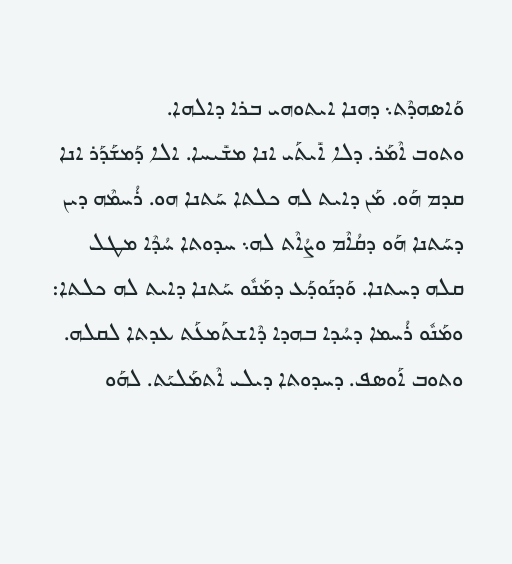ܘܰܐܣܗܕܶܬ܆ ܕܗܢܐ ܐܝܬܘܗܝ ܒܪܐ ܕܐܠܗܐ.
ܘܬܘܒ ܐܶܡܰܪ. ܕܠܐ ܐܺܝܬܰܝ ܐܢܐ ܡܫܺܝܚܐ. ܐܠܐ ܕܰܡܫܰܕܰܪ ܐܢܐ ܩܕܡ ܗܰܘ. ܡܰܢ ܕܐܝܬ ܠܗ ܟܠܬܐ ܚܰܬܢܐ ܗܘ. ܪܳܚܡܶܗ ܕܝܢ ܕܚܰܬܢܐ ܗܰܘ ܕܩܳܐܶܡ ܘܨܳܐܶܬ ܠܗ܆ ܚܕܘܬܐ ܚܳܕܶܐ ܡܛܠ ܩܠܗ ܕܚܬܢܐ. ܘܰܕܢܰܘܕܰܥ ܕܡܰܢܽܘ ܚܰܬܢܐ ܕܐܝܬ ܠܗ ܟܠܬܐ: ܘܡܰܢܽܘ ܪܳܚܡܐ ܕܚܳܕܐ ܒܗܕܐ ܕܶܐܫܬܰܡܥܰܬ ܥܕܬܐ ܠܩܠܗ. ܘܬܘܒ ܐܰܘܣܦ. ܕܚܕܘܬܐ ܕܝܠܝ ܐܶܬܡܰܠܝܰܬ. ܠܗܰܘ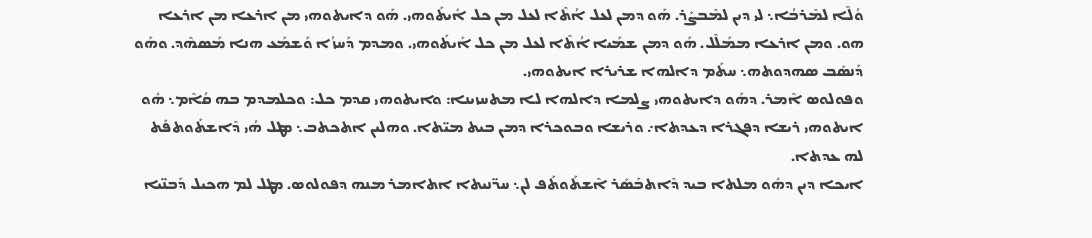ܘܳܠܶܐ ܠܡܶܪܒܳܐ܆ ܠܝ ܕܝܢ ܠܡܶܒܨܰܪ. ܗܰܘ ܕܡܢ ܠܥܠ ܐܳܬܶܐ ܠܥܠ ܡܢ ܟܠ ܐܺܝܬܰܘܗܝ. ܗܰܘ ܕܐܝܬܘܗܝ ܡܢ ܐܪܥܐ ܡܢ ܐܪܥܐ ܗܘ. ܘܡܢ ܐܪܥܐ ܡܡܰܠܶܠ. ܗܰܘ ܕܡܢ ܫܡܰܝܐ ܐܳܬܶܐ ܠܥܠ ܡܢ ܟܠ ܐܺܝܬܰܘܗܝ. ܘܡܕܡ ܕܰܚܙܳܐ ܘܰܫܡܰܥ ܗܢܐ ܡܰܣܗܶܕ. ܘܗܰܘ ܕܰܢܣܰܒ ܣܗܕܘܬܗ܆ ܚܬܰܡ ܕܐܠܗܐ ܫܪܝܪܐ ܐܝܬܘܗܝ.
ܘܦܘܠܘܣ ܐܶܡܪ. ܕܗܰܘ ܕܐܝܬܘܗܝ ܨܠܡܐ ܕܐܠܗܐ ܠܐ ܡܬܚܙܝܢܐ: ܘܐܝܬܘܗܝ ܩܕܡ ܟܠ: ܘܟܠܡܕܡ ܒܗ ܩܳܐܶܡ܆ ܗܽܘ ܐܝܬܘܗܝ ܪܝܫܐ ܕܦܓܪܐ ܕܥܕܬܐ܇ ܘܪܝܫܐ ܘܒܘܟܪܐ ܕܡܢ ܒܝܬ ܡܝ̈ܬܐ. ܘܗܠܝܢ ܐܬܟܬܒ܆ ܡܛܠ ܗܳܝ ܕܶܐܫܬܰܘܬܦܰܬ ܠܗ ܥܕܬܐ.
ܐܝܟܐ ܕܝܢ ܕܗܽܘ ܡܠܬܐ ܒܝܕ ܕܶܐܬܒܰܣܰܪ ܐܶܫܬܰܘܬܰܦ ܠܢ܆ ܚܖ̈ܢܝܬܐ ܐܬܐܡܪ ܡܢܗ ܕܦܘܠܘܣ. ܡܛܠ ܠܡ ܗܟܝܠ ܕܰܒܢ̈ܝܐ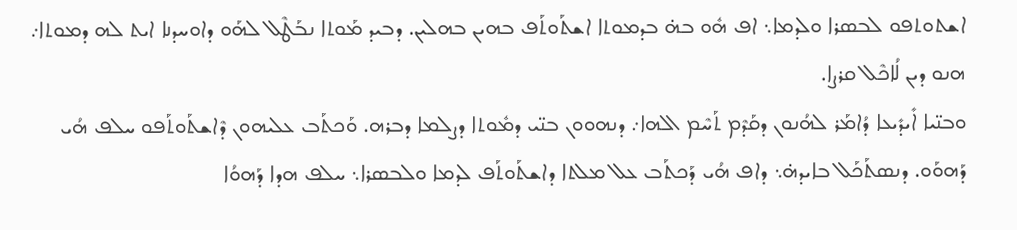ܐܫܬܘܬܦܘ ܠܒܣܪܐ ܘܠܕܡܐ܆ ܐܦ ܗܽܘ ܒܗ̇ ܒܕܡܘܬܐ ܐܫܬܰܘܬܰܦ ܒܗܝܢ ܒܗܠܝܢ. ܕܒܝܕ ܡܰܘܬܐ ܢܒܰܛܶܠ ܠܗܰܘ ܕܐܘܚܕܢܐ ܐܝܬ ܠܗ ܕܡܘܬܐ܇ ܗܢܘ ܕܝܢ ܠܳܐܟܶܠ ܩܪܨܐ.
ܘܒܢ̈ܝܐ ܐܺܝܕܺܝܥܐ ܕܳܐܡܰܪ ܠܗܳܢܘܢ ܕܩܰܕܶܡ ܬܰܚܶܡ ܐܠܗܐ܇ ܕܢܗܘܘܢ ܒܢ̈ܝ ܕܡܽܘܬܐ ܕܨܠܡܐ ܕܒܪܗ. ܘܰܟܬܰܒ ܥܠܝܗܘܢ ܕܶܐܫܬܰܘܬܰܦܘ ܚܠܦ ܗܳܝ ܕܰܗܘܰܘ. ܕܢܣܬܰܟܰܠ ܒܐܝܕܗ̇܆ ܕܐܦ ܗܳܝ ܕܰܟܬܰܒ ܥܠ ܡܠܬܐ ܕܐܫܬܰܘܬܰܦ ܠܕܡܐ ܘܠܒܣܪܐ܆ ܚܠܦ ܗܕܐ ܕܰܗܘܳܐ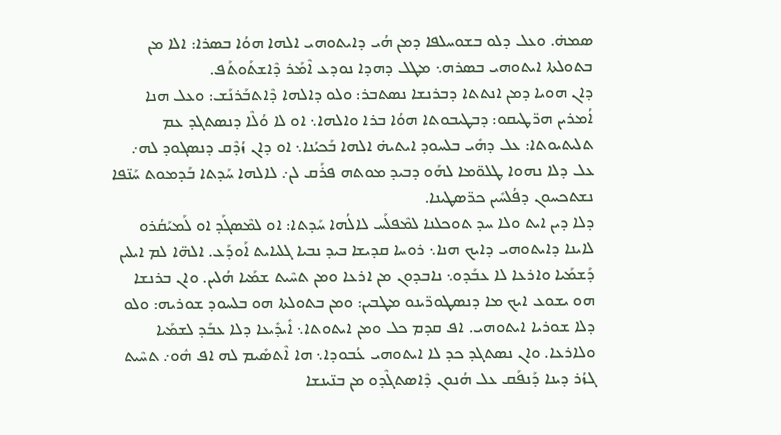ܣܡܗ̇. ܘܥܠ ܕܠܘ ܒܫܘܚܠܦܐ ܕܡܢ ܗܳܝ ܕܐܝܬܘܗܝ ܐܠܗܐ ܗܘܳܐ ܒܣܪܐ: ܐܠܐ ܡܢ ܒܬܘܠܬܐ ܐܝܬܘܗܝ ܒܣܪܗ܆ ܡܛܠ ܕܗܕܐ ܢܘܕܥ ܐܶܡܰܪ ܕܶܐܫܬܰܘܬܰܦ.
ܕܐܢ ܗܘܝܐ ܕܡܢ ܐܢܬܬܐ ܕܒܪܢܫܐ ܢܣܬܒܪ: ܘܠܘ ܕܐܠܗܐ ܕܶܐܬܒܰܪܢܰܫ: ܘܥܠ ܗܢܐ ܐܳܡܪܝܢ ܗܖ̈ܛܝܩܘ: ܕܒܛܝܒܘܬܐ ܗܘܳܐ ܒܪܐ ܘܐܠܗܐ܆ ܐܘ ܠܐ ܘܳܠܶܐ ܕܢܣܬܓܕ ܥܡ ܬܠܝܬܝܘܬܐ: ܥܠ ܕܗܺܝ ܒܠܚܘܕ ܐܝܬܝܗ̇ ܐܠܗܐ ܒܰܟܝܳܢܐ܆ ܐܘ ܕܐܢ ܙܳܕܶܩ ܕܢܣܓܘܕ ܠܗ܇ ܥܠ ܕܠܐ ܢܗܘܐ ܛܠܘ̈ܡܐ ܠܗܰܘ ܕܒܝܕ ܡܘܬܗ ܦܪܰܩ ܠܢ܇ ܠܐܠܗܐ ܚܰܕܬܐ ܒܰܕܡܘܬ ܚܰܢ̈ܦܐ ܢܫܬܟܚܘܢ ܕܦܳܠܚܺܝܢ ܟܖ̈ܣܛܝܢܐ.
ܕܠܐ ܕܝܢ ܐܝܬ ܘܠܐ ܚܕ ܬܘܟܠܢܐ ܠܡܶܦܠܰܚ ܠܐܠܳܗܐ ܚܰܕܬܐ: ܐܘ ܠܡܶܣܓܰܕ ܐܘ ܠܰܡܝܰܩܳܪܘ ܠܐܝܢܐ ܕܐܝܬܘܗܝ ܕܐܝܟ ܗܢܐ܆ ܪܘܚܐ ܩܕܝܫܐ ܒܝܕ ܢܒܝܐ ܓܠܝܐܝܬ ܐܰܘܕܰܥ. ܐܠܗ̈ܐ ܠܡ ܐܝܠܝܢ ܕܰܫܡܰܝܐ ܘܐܪܥܐ ܠܐ ܥܒܰܕܘ܆ ܢܐܒܕܘܢ ܡܢ ܐܪܥܐ ܘܡܢ ܬܚܶܝܬ ܫܡܰܝܐ ܗܳܠܝܢ. ܘܐܢ ܒܪܢܫܐ ܗܘ ܝܫܘܥ ܐܝܟ ܡܐ ܕܢܣܛܘܖ̈ܝܢܘ ܡܛܒܝܢ: ܘܡܢ ܒܬܘܠܬܐ ܗܘ ܒܠܚܘܕ ܫܘܪܝܗ: ܘܠܘ ܕܠܐ ܫܘܪܝܐ ܐܝܬܘܗܝ. ܐܦ ܩܕܡ ܟܠ ܘܡܢ ܐܝܬܘܬܐ܆ ܐܺܝܕܺܝܥܐ ܕܠܐ ܥܒܰܕ ܠܫܡܰܝܐ ܘܠܐܪܥܐ. ܘܐܢ ܢܣܬܓܕ ܟܕ ܠܐ ܐܝܬܘܗܝ ܥܳܒܘܕܐ܆ ܗܐ ܐܶܬܣܺܝܡ ܠܗ ܐܦ ܗܽܘ܇ ܬܚܶܝܬ ܓܙܳܪ ܕܝܢܐ ܕܰܢܦܰܩ ܥܠ ܗܳܢܘܢ ܕܶܐܣܬܓܶܕܘ ܡܢ ܒܢ̈ܝܢܫܐ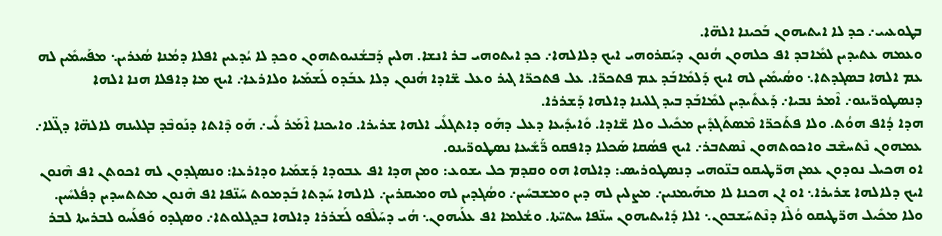ܒܛܘܥܝܝ܇ ܟܕ ܠܐ ܐܝܬܝܗܘܢ ܒܰܟܝܢܐ ܐܠܗ̈ܐ.
ܘܥܡܗ ܥܬܝܕܝܢ ܠܡܺܐܒܕ ܐܦ ܟܠܗܘܢ ܗܳܢܘܢ ܕܝܰܩܪܘܗܝ ܐܝܟ ܕܠܐܠܗܐ܇ ܟܕ ܐܝܬܘܗܝ ܒܪ ܐܢܫܐ. ܗܠܝܢ ܕܰܒܫܳܢܝܘܬܗܘܢ ܘܟܕ ܠܐ ܝܳܕܥܝܢ ܐܦܠܐ ܕܡܳܢܐ ܣܳܥܪܝܢ܆ ܡܦܰܚܡܺܝܢ ܠܗ ܥܡ ܐܠܗܐ ܒܣܓܕܬܐ܆ ܘܣܳܝܡܺܝܢ ܠܗ ܐܝܟ ܕܰܠܡܺܐܒܰܕ ܥܡ ܦܬܟܖ̈ܐ. ܥܠ ܦܬܟܖ̈ܐ ܓܝܪ ܘܥܠ ܫ̈ܐܕܐ ܗܳܢܘܢ ܕܠܐ ܥܒܰܕܘ ܠܰܫܡܰܝܐ ܘܠܐܪܥܐ܇ ܐܝܟ ܡܐ ܕܐܦܠܐ ܗܢܐ ܐܠܗܐ ܕܢܣܛܘܖ̈ܝܢܘ܇ ܐܶܡܪ ܢܒܝܐ܇ ܕܰܥܬܺܝܕܝܢ ܠܡܺܐܒܰܕ ܒܝܕ ܓܠܝܢܐ ܕܐܠܗܐ ܕܰܫܪܪܐ.
ܗܕܐ ܕܳܐܦ ܗܘܳܬ. ܘܠܐ ܦܬܰܟܖ̈ܐ ܡܶܣܬܰܓܕܺܝܢ ܡܟܺܝܠ ܘܠܐ ܫ̈ܐܕܐ. ܘܺܐܝܕܺܝܥܐ ܕܥܠ ܕܗܰܘ ܕܐܬܓܠܺܝ ܐܠܗܐ ܫܪܝܪܐ. ܘܐܝܟܢܐ ܐܶܡܰܪ ܠܺܝ܇ ܗܰܘ ܕܶܐܬܐ ܕܢܰܘܒܶܕ ܒܓܠܝܢܗ ܠܐܠܗ̈ܐ ܕܓ̈ܠܐ܇ ܥܡܗܘܢ ܢܶܬܚܫܶܒ ܘܐܟܘܬܗܘܢ ܢܶܣܬܒܪ܇ ܐܝܟ ܦܣܳܩܐ ܣܰܟܠܐ ܕܐܦܩܘ ܖ̈ܰܫܺܝܥܐ ܢܣܛܘܖ̈ܝܢܘ.
ܐܘ ܗܟܝܠ ܢܘܕܘܢ ܥܡܢ ܗܖ̈ܛܝܩܘ ܒܢ̈ܘܗܝ ܕܢܣܛܘܪܝܣ: ܕܐܠܗܐ ܗܘ ܘܩܕܡ ܟܠ ܝܫܘܥ: ܘܡܢ ܗܕܐ ܐܦ ܥܒܘܕܐ ܕܰܫܡܰܝܐ ܘܕܐܪܥܐ: ܘܢܣܓܕܘܢ ܠܗ ܐܟܘܬܢ ܐܦ ܗܶܢܘܢ ܐܝܟ ܕܠܐܠܗܐ ܫܪܝܪܐ܆ ܐܘ ܐܢ ܗܟܢܐ ܠܐ ܡܗܰܝܡܢܝܢ܇ ܡܨܠܝܢ ܠܗ ܕܝܢ ܘܡܫܒܚܺܝܢ܇ ܘܣܳܓܕܝܢ ܠܗ ܘܡܝܩܪܝܢ܇ ܠܐܠܗܐ ܚܰܕܬܐ ܒܰܕܡܘܬ ܚܰܢ̈ܦܐ ܐܦ ܗܶܢܘܢ ܡܬܬܚܕܝܢ ܕܦܳܠܚܺܝܢ. ܘܠܐ ܡܟܺܝܠ ܗܖ̈ܛܝܩܘ ܘܳܠܶܐ ܕܢܶܬܚܰܫܒܘܢ܆ ܐܠܐ ܕܺܐܝܬܝܗܘܢ ܚܢ̈ܦܐ ܚܬܝ̈ܬܐ. ܘܫܳܠܡܐ ܐܦ ܥܠܰܝܗܘܢ܆ ܗܳܝ ܕܚܰܠܶܦܘ ܠܰܫܪܪܐ ܕܐܠܗܐ ܒܕܓܠܘܬܐ܇ ܘܣܓܕܘ ܘܰܦܠܰܚܘ ܠܒܪܝܬܐ ܠܒܪ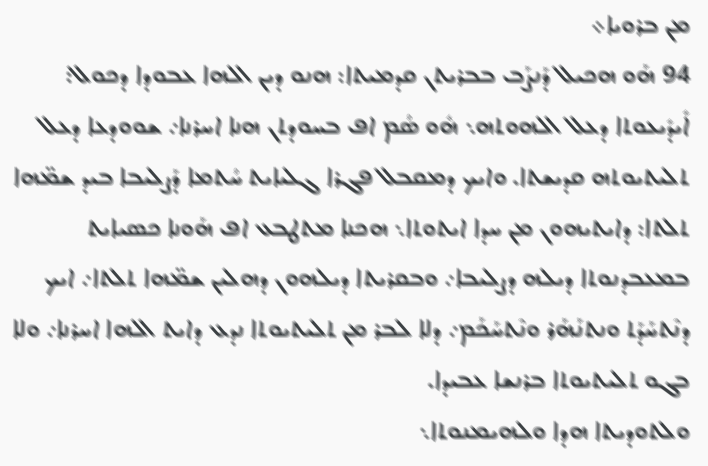ܡܢ ܒܪܘܝܐ܀
94 ܗܰܘ ܗܟܝܠ ܕܰܢܨܰܒ ܒܒܪܝܬܢ ܩܕܡܝܬܐ: ܗܢܘ ܕܝܢ ܐܠܗܐ ܥܒܘܕܐ ܕܟܘܠ: ܐܺܝܕܺܝܥܘܬܐ ܕܥܠ ܐܠܗܘܬܗ܆ ܗܽܘ ܣܳܡ ܐܦ ܒܚܘܕܬܢ ܗܢܐ ܐܚܪܢܐ܇ ܫܘܘܕܥܐ ܕܥܠ ܬܠܝܬܝܘܬܗ ܩܕܝܫܬܐ. ܘܐܝܟ ܕܡܩܒܠ ܦܓܪܐ ܓܠܝܐܝܬ ܚܳܬܡܐ ܕܰܨܠܝܒܐ ܒܝܕ ܫܡ̈ܗܐ ܬܠܬܐ: ܕܐܝܬܝܗܘܢ ܡܢ ܚܕܐ ܐܝܬܘܬܐ܆ ܗܟܢܐ ܡܬܛܒܥ ܐܦ ܗܰܘܢܐ ܟܣܝܐܝܬ ܒܡܥܒܕܢܘܬܐ ܕܝܠܗ ܕܨܠܝܒܐ܇ ܘܒܩܪܝܬܐ ܕܝܠܗܘܢ ܕܗܠܝܢ ܫܡ̈ܗܐ ܬܠܬܐ܇ ܐܝܟ ܕܢܶܬܚܰܕܰܬ ܘܢܬܢܰܗܰܪ ܘܢܶܬܚܰܟܰܡ܇ ܕܠܐ ܠܒܪ ܡܢ ܬܠܝܬܝܘܬܐ ܢܕܥ ܕܐܝܬ ܐܠܗܐ ܐܚܪܢܐ܇ ܘܠܐ ܒܓܘ ܬܠܝܬܝܘܬܐ ܒܪܢܫܐ ܥܒܝܕܐ.
ܘܠܬܘܕܝܬܐ ܗܕܐ ܘܠܗܝܡܢܘܬܐ܆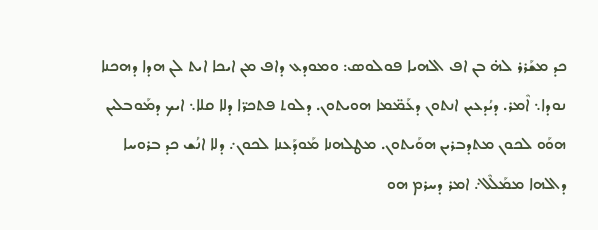ܟܕ ܡܫܰܪܪ ܠܗ̇ ܒܢ ܐܦ ܐܠܗܝܐ ܦܘܠܘܣ: ܘܡܘܕܥ ܕܐܦ ܡܢ ܐܝܟܐ ܐܝܬ ܠܢ ܗܕܐ ܕܗܟܢܐ ܢܘܕܐ܆ ܐܶܡܪ. ܕܝܳܕܥܝܢ ܐܢܬܘܢ ܕܥܰܡ̈ܡܐ ܗܘܝܬܘܢ. ܕܠܘܬ ܦܬܟܖ̈ܐ ܕܠܐ ܩܠܐ܆ ܐܝܟ ܕܡܰܘܒܠܝܢ ܗܘܰܘ ܠܟܘܢ ܡܬܕܒܪܝܢ ܗܘܰܝܬܘܢ. ܡܛܠܗܢܐ ܡܰܘܕܰܥܢܐ ܠܟܘܢ܇ ܕܠܐ ܐܢܳܫ ܟܕ ܒܪܘܚܐ ܕܐܠܗܐ ܡܡܰܠܶܠ܇ ܐܡܪ ܕܚܪܡ ܗܘ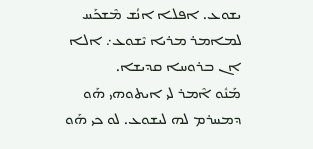ܝܫܘܥ. ܐܦܠܐ ܐܢܳܫ ܡܶܫܟܰܚ ܠܡܐܡܪ ܡܪܝܐ ܝܶܫܘܥ܇ ܐܠܐ ܐܢ ܒܪܘܚܐ ܩܕܝܫܐ.
ܡܰܢܽܘ ܐܶܡܪ ܠܝ ܐܝܬܘܗܝ ܗܰܘ ܕܡܚܪܡ ܠܗ ܠܝܫܘܥ. ܠܘ ܟܝ ܗܰܘ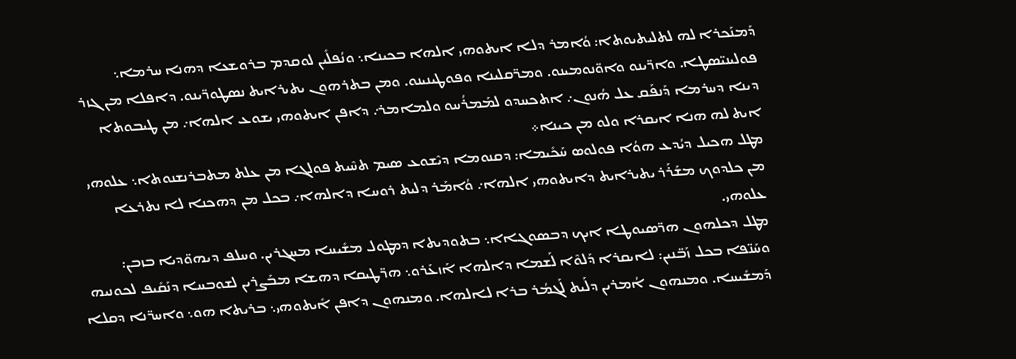ܕܰܡܢܰܟܪܐ ܠܗ ܠܬܠܝܬܝܘܬܐ: ܘܳܐܡܪ ܕܠܐ ܐܝܬܘܗܝ ܐܠܗܐ ܒܟܝܢܐ܆ ܘܢܳܦܠܺܝܢ ܠܘܩܕܡ ܒܪܘܫܥܐ ܕܗܢܐ ܚܪܡܐ܆ ܦܘܠܝܢܝ̈ܣܛܐ. ܘܐܖ̈ܝܢܘ ܘܐܘ̈ܢܘܡܝܢܘ. ܘܡܖ̈ܩܠܝܢܐ ܘܦܘܛܝܢܝܢܘ. ܘܡܢ ܒܬܪܗܘܢ ܝܬܝܪܐܝܬ ܢܣܛܘܖ̈ܝܢܘ. ܕܐܦܠܐ ܡܢ ܓܙܪ ܕܝܢܐ ܕܚܪܡܐ ܕܰܢܦܰܩ ܥܠ ܗܳܢܘܢ܇ ܐܬܟܚܕܘ ܠܡܰܡܪܳܚܘ ܘܠܡܐܡܪ܇ ܕܐܦܢ ܐܝܬܘܗܝ ܝܫܘܥ ܐܠܗܐ܇ ܡܢ ܛܝܒܘܬܐ ܐܝܬ ܠܗ ܗܢܐ ܐܝܩܪܐ ܘܠܘ ܡܢ ܟܝܢܐ܀
ܡܛܠ ܗܟܝܠ ܕܝܳܕܥ ܗܘܳܐ ܦܘܠܘܣ ܚܰܟܺܝܡܐ: ܕܩܢܘܡܐ ܕܝܶܫܘܥ ܣܝܡ ܬܚܶܝܬ ܦܘܠܓܐ ܡܢ ܥܠܬ ܡܬܒܪܢܫܢܘܬܐ܆ ܥܠܘܗܝ ܡܢ ܟܠܕܘܟ ܡܫܰܪܰܪ ܝܬܝܪܐܝܬ ܕܐܝܬܘܗܝ ܐܠܗܐ܇ ܘܳܐܡܰܪ ܕܠܝܬ ܪܘܚܐ ܕܐܠܗܐ܇ ܒܟܠ ܡܢ ܕܗܟܢܐ ܠܐ ܢܬܪܥܐ ܥܠܘܗܝ.
ܡܛܠ ܕܟܠܗܘܢ ܗܖ̈ܣܝܘܛܐ ܐܝܟ ܕܒܣܘܓܐܐ܆ ܒܬܘܕܝܬܐ ܕܡܛܘܠ ܡܫܺܝܚܐ ܡܚܓܪܝܢ. ܘܚܠܦ ܕܝܗܘ̈ܕܝܐ ܒܙܒܢ: ܘܚܰܢ̈ܦܐ ܒܟܠ ܙܰܒ̈ܢܝܢ: ܠܐܝܩܪܐ ܕܰܠܘܶܐ ܠܰܫܡܐ ܕܐܠܗܐ ܐܰܙܥܰܪܘ܆ ܗܖ̈ܛܝܩܐ ܕܗܫܐ ܡܒܰܨܪܝܢ ܠܫܘܒܚܐ ܕܢܰܩܺܝܦ ܠܟܘܢܝܗ ܕܰܡܫܺܝܚܐ. ܘܡܢܗܘܢ ܐܳܡܪܝܢ ܕܠܰܝܬ ܠܰܓܡܳܪ ܒܪܐ ܠܐܠܗܐ. ܘܡܢܗܘܢ ܕܐܦܢ ܐܺܝܬܘܗܝ܆ ܒܪܝܬܐ ܗܘ܆ ܘܐܚܖ̈ܢܐ ܕܩܠܐ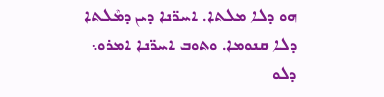ܗܘ ܕܠܐ ܡܠܬܐ. ܐܚܖ̈ܢܐ ܕܝܢ ܕܡܶܠܬܐ ܕܠܐ ܩܢܘܡܐ. ܘܬܘܒ ܐܚܖ̈ܢܐ ܐܡܪܘ܆ ܕܠܘ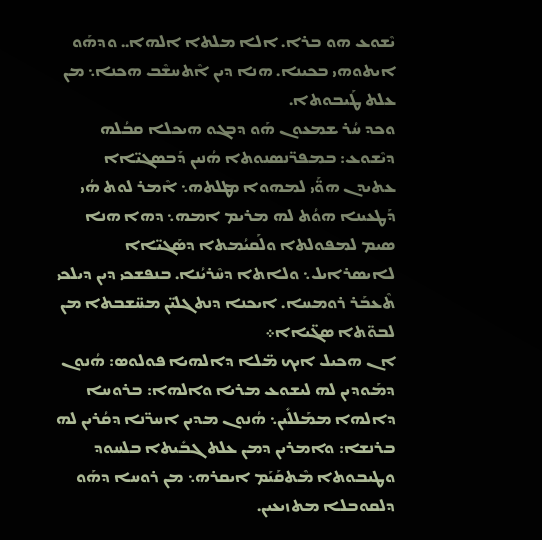ܝܶܫܘܥ ܗܘ ܒܪܐ. ܐܠܐ ܡܠܬܐ ܐܠܗܐ.. ܘܕܗܰܘ ܐܝܬܘܗܝ ܒܟܝܢܐ. ܗܢܐ ܕܝܢ ܐܶܬܚܫܶܒ ܗܟܢܐ܆ ܡܢ ܥܠܬ ܛܰܝܒܘܬܐ.
ܘܟܕ ܚܳܪ ܫܡܥܘܢ ܗܰܘ ܕܒܓܘ ܗܝܟܠܐ ܩܒܳܠܗ ܕܝܶܫܘܥ: ܒܡܦܖ̈ܢܣܢܘܬܐ ܗܳܢܝܢ ܕܰܒܣܓܝ̈ܐܐ ܥܬܝܕܢ ܗܘ̈ܰܝ ܠܡܗܘܐ ܡܛܠܬܗ܆ ܐܶܡܪ ܠܘܬ ܗܳܝ ܕܰܛܥܝܢܐ ܗܘܳܬ ܠܗ ܡܪܝܡ ܐܡܗ܆ ܕܗܐ ܗܢܐ ܣܝܡ ܠܡܦܘܠܬܐ ܘܠܰܩܝܳܡܬܐ ܕܣܰܓܝ̈ܐܐ ܠܐܝܣܪܐܝܠ܆ ܘܠܐܬܐ ܕܚܶܪܝܳܢܐ. ܒܢܦܫܟܝ ܕܝܢ ܕܝܠܟܝ ܬܶܥܒܰܪ ܪܘܡܚܐ. ܐܝܟܢܐ ܕܢܬܓܠܝ̈ܢ ܡܚ̈ܫܒܬܐ ܡܢ ܠܒܘ̈ܬܐ ܣܓ̈ܝܐܐ܀
ܐܢ ܗܟܝܠ ܐܝܟ ܡ̈ܠܐ ܕܐܠܗܝܐ ܦܘܠܘܣ: ܗܳܢܘܢ ܕܡܰܘܕܝܢ ܠܗ ܠܝܫܘܥ ܡܪܝܐ ܘܐܠܗܐ: ܒܪܘܚܐ ܕܐܠܗܐ ܡܡܰܠܠܺܝܢ܆ ܗܳܢܘܢ ܡܕܝܢ ܐܚܖ̈ܢܐ ܕܩܳܪܝܢ ܠܗ ܒܪܢܫܐ: ܘܐܡܪܝܢ ܕܡܢ ܥܠܬ ܓܒܺܝܬܐ ܒܠܚܘܕ ܘܛܝܒܘܬܐ ܡܶܬܩܰܝܰܡ ܐܝܩܪܗ܆ ܡܢ ܪܘܚܐ ܕܗܰܘ ܕܠܩܘܒܠܐ ܡܬܙܝܥܝܢ.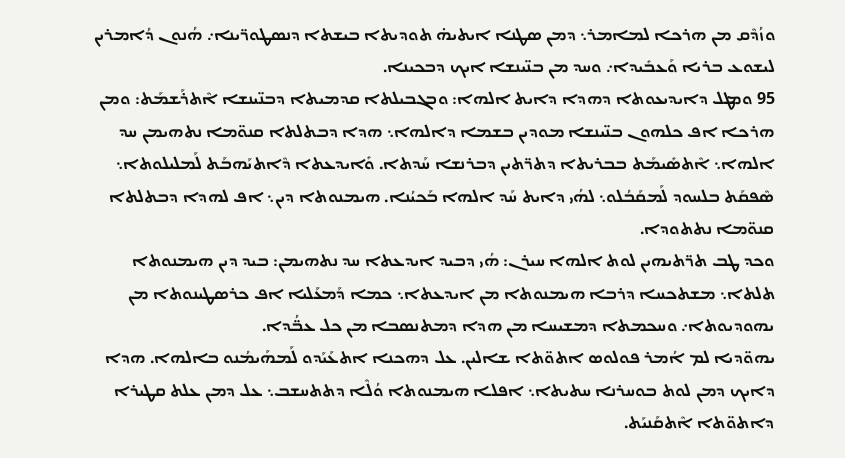ܘܙܳܕܶܩ ܡܢ ܗܪܟܐ ܠܡܐܡܪ܆ ܕܡܢ ܣܛܢܐ ܐܝܬܝܗ̇ ܬܘܕܝܬܐ ܒܝܫܬܐ ܕܢܣܛܘܖ̈ܝܢܐ܇ ܗܳܢܘܢ ܕܳܐܡܪܝܢ ܠܝܫܘܥ ܒܪܝܐ ܘܰܥܒܺܝܕܐ܇ ܘܚܕ ܡܢ ܒܢ̈ܝܢܫܐ ܐܝܟ ܕܒܟܝܢܐ.
95 ܘܡܛܠ ܕܐܝܕܝܥܘܬܐ ܕܗܕܐ ܕܐܝܬ ܐܠܗܐ: ܘܒܓܒܝܠܬܐ ܩܕܡܝܬܐ ܕܒܢ̈ܝܢܫܐ ܐܶܬܪܰܫܡܰܬ: ܘܡܢ ܗܪܟܐ ܐܦ ܟܠܗܘܢ ܒܢ̈ܝܢܫܐ ܡܘܕܝܢ ܒܫܡܐ ܕܐܠܗܐ܆ ܗܕܐ ܕܒܬܠܬܐ ܩܢܘ̈ܡܐ ܢܬܗܝܡܢ ܚܕ ܐܠܗܐ܆ ܐܶܬܣܺܝܡܰܬ ܒܒܪܝܬܐ ܕܬܖ̈ܬܝܢ ܕܒܪܢܫܐ ܚܰܕܬܐ. ܘܺܐܝܕܥܬܐ ܕܶܐܬܝܰܗܒܰܬ ܠܰܡܠܝܠܘܬܐ܆ ܣܶܦܩܰܬ ܒܠܚܘܕ ܠܰܡܩܰܒܳܠܘ܆ ܠܗܳܝ ܕܐܝܬ ܚܰܕ ܐܠܗܐ ܒܰܟܝܳܢܐ. ܗܝܡܢܘܬܐ ܕܝܢ܆ ܐܦ ܠܗܕܐ ܕܒܬܠܬܐ ܩܢܘ̈ܡܐ ܢܬܬܘܕܐ.
ܘܟܕ ܛܒ ܬܖ̈ܬܝܗܝܢ ܠܘܬ ܐܠܗܐ ܚܝܪܢ: ܗܳܝ ܕܒܝܕ ܐܝܕܥܬܐ ܚܕ ܢܬܗܝܡܢ: ܒܝܕ ܕܝܢ ܗܝܡܢܘܬܐ ܬܠܬܐ܆ ܡܫܬܟܚܐ ܕܪܒܐ ܗܝܡܢܘܬܐ ܡܢ ܐܝܕܥܬܐ܆ ܟܡܐ ܕܰܡܥܰܠܝܐ ܐܦ ܟܪܣܛܝܢܘܬܐ ܡܢ ܝܗܘܕܝܘܬܐ܇ ܘܚܟܡܬܐ ܕܡܫܝܚܐ ܡܢ ܗܕܐ ܕܡܬܢܣܒܐ ܡܢ ܟܠ ܥܒ̈ܳܕܐ.
ܝܗܘ̈ܕܝܐ ܠܡ ܐܳܡܪ ܦܘܠܘܣ ܐܬܘ̈ܬܐ ܫܐܠܝܢ. ܥܠ ܕܗܟܢܐ ܐܬܥܰܝܰܕܘ ܠܰܡܗܰܝܡܳܢܘ ܒܐܠܗܐ. ܗܕܐ ܕܐܝܟ ܕܡܢ ܠܘܬ ܒܘܚܪܢܐ ܚܬܝܬܐ܆ ܐܦܠܐ ܗܝܡܢܘܬܐ ܘܳܠܶܐ ܕܬܬܚܫܒ܆ ܥܠ ܕܡܢ ܥܠܬ ܩܛܝܪܐ ܕܐܬܘ̈ܬܐ ܐܶܬܩܰܢܝܰܬ.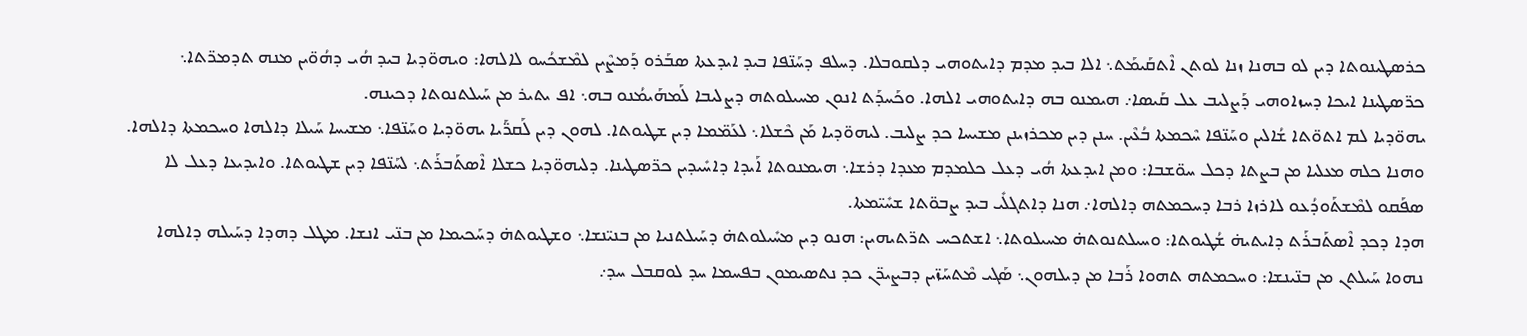ܟܪܣܛܝܢܘܬܐ ܕܝܢ ܠܘ ܒܗܢܐ ܙܢܐ ܠܘܬܢ ܐܶܬܩܰܝܡܰܬ܆ ܐܠܐ ܒܝܕ ܡܕܡ ܕܐܝܬܘܗܝ ܕܠܩܘܒܠܐ. ܕܚܠܦ ܕܚܰܢ̈ܦܐ ܒܝܕ ܐܝܕܥܬܐ ܣܒܰܪܘ ܕܰܡܨܶܝܢ ܠܡܶܫܟܳܚܘ ܠܐܠܗܐ: ܘܝܗܘ̈ܕܝܐ ܒܝܕ ܗܳܝ ܕܗܳܘ̈ܝܢ ܡܢܗ ܬܕܡܖ̈ܬܐ܆ ܟܖ̈ܣܛܝܢܐ ܐܝܟܐ ܕܚܙܐܘܗܝ ܕܰܨܠܝܒ ܥܠ ܩܰܝܣܐ܇ ܗܝܡܢܘ ܒܗ ܕܐܝܬܘܗܝ ܐܠܗܐ. ܘܟܰܚܕܰܬ ܐܢܘܢ ܡܚܝܠܘܬܗ ܕܨܠܝܒܐ ܠܰܡܗܰܝܡܳܢܘ ܒܗ܆ ܐܦ ܝܬܝܪ ܡܢ ܚܰܝܠܬܢܘܬܐ ܕܟܝܢܗ.
ܝܗܘ̈ܕܝܐ ܠܡ ܐܬܘ̈ܬܐ ܫܳܐܠܝܢ ܘܚܰܢ̈ܦܐ ܚܶܟܡܬܐ ܒܳܥܶܝܢ. ܚܢܢ ܕܝܢ ܡܟܪܙܝܢܢ ܡܫܝܚܐ ܟܕ ܨܠܝܒ. ܠܝܗܘ̈ܕܝܐ ܡܰܢ ܟܶܫܠܐ܆ ܠܥܰܡ̈ܡܐ ܕܝܢ ܫܛܝܘܬܐ. ܠܗܘܢ ܕܝܢ ܠܰܩܖ̈ܰܝܐ ܝܗܘ̈ܕܝܐ ܘܚܰܢ̈ܦܐ܆ ܡܫܝܚܐ ܚܰܝܠܐ ܕܐܠܗܐ ܘܚܟܡܬܐ ܕܐܠܗܐ.
ܘܗܢܐ ܟܠܗ ܡܥܠܝܐ ܡܢ ܒܨܬܐ ܕܟܠ ܚܘ̈ܫܒܐ: ܘܡܢ ܐܝܕܥܬܐ ܗܳܝ ܕܥܠ ܟܠܡܕܡ ܡܥܕܐ ܕܪܫܐ܆ ܗܝܡܢܘܬܐ ܐܰܝܕܐ ܕܐܚܺܝܕܝܢ ܟܖ̈ܣܛܝܢܐ. ܕܠܝܗܘ̈ܕܝܐ ܟܫܠܐ ܐܶܣܬܰܒܪܰܬ܆ ܠܚܰܢ̈ܦܐ ܕܝܢ ܫܛܝܘܬܐ. ܘܐܝܕܝܥܐ ܕܥܠ ܠܐ ܣܦܰܩܘ ܠܡܶܫܬܰܘܕܳܥܘ ܠܐܪܙܐ ܪܒܐ ܕܚܟܡܬܗ ܕܐܠܗܐ܇ ܗܢܐ ܕܐܬܓܠܺܝ ܒܝܕ ܨܒܘ̈ܬܐ ܫܚܺܝ̈ܡܬܐ.
ܗܕܐ ܕܟܕ ܐܶܣܬܰܒܪܰܬ ܕܐܝܬܝܗ̇ ܫܳܛܝܘܬܐ: ܘܚܝܠܬܢܘܬܗ̇ ܡܚܝܠܘܬܐ܆ ܐܫܬܟܚ ܬܖ̈ܬܝܗܝܢ: ܗܢܘ ܕܝܢ ܡܚܺܝܠܘܬܗ̇ ܕܚܰܝܠܬܢܝܐ ܡܢ ܒܢܝ̈ܢܫܐ܆ ܘܫܛܝܘܬܗ̇ ܕܚܰܟܝܡܐ ܡܢ ܒܢ̈ܝ ܐܢܫܐ. ܡܛܠ ܕܗܕܐ ܕܚܰܝܠܗ ܕܐܠܗܐ ܢܗܘܐ ܚܰܝܠܬܢ ܡܢ ܒܢ̈ܝܢܫܐ: ܘܚܟܡܬܗ ܬܗܘܐ ܪܰܒܐ ܡܢ ܕܝܠܗܘܢ܆ ܣܰܓܝ ܡܶܬܚܰܙ̈ܝܢ ܕܒܨܝܖ̈ܢ ܟܕ ܢܬܣܝܡܘܢ ܒܦܚܡܐ ܚܕ ܠܘܩܒܠ ܚܕ܇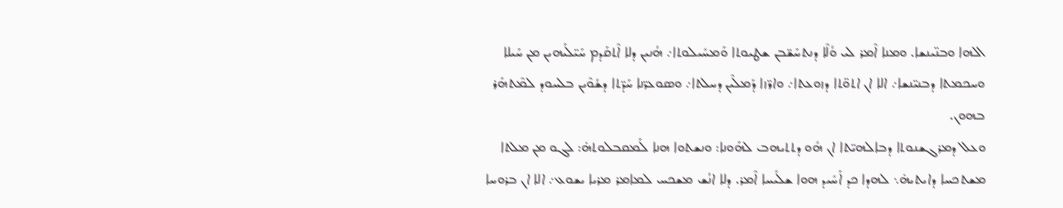ܐܠܗܐ ܘܒܢ̈ܝܢܫܐ. ܘܡܢܐ ܐܶܡܪ ܠܝ ܘܳܠܶܐ ܕܢܬܚܰܫ̈ܒܢ ܫܛܝܘܬܐ ܘܰܡܚܺܝܠܘܬܐ܇ ܗܳܢܝܢ ܕܠܐ ܐܶܬܩܰܕܡ ܚܰܝ̈ܠܰܝܗܝܢ ܡܢ ܚܰܝܠܐ ܘܚܟܡܬܐ ܕܒܢܝ̈ܢܫܐ܇ ܐܠܐ ܐܢ ܐܬܘ̈ܬܐ ܕܙܘܥܬܐ܇ ܘܐܖ̈ܙܐ ܕܰܡܠܶܝܢ ܕܚܠܬܐ܇ ܘܣܘܥܖ̈ܢܐ ܚܰܕ̈ܬܐ ܕܫܳܘܶܝܢ ܒܠܚܘܕ ܠܡܶܬܗܰܪ ܒܗܘܢ.
ܘܥܠ ܕܡܪܓܫܢܘܬܐ ܕܒܐܠܗܝ̈ܬܐ ܐܢ ܗܽܘ ܕܬܬܝܗܒ ܠܗܰܘܢܐ: ܘܢܫܬܘܐ ܗܢܐ ܠܰܡܩܒܠܘܬܗ̇: ܠܓܘ ܡܢ ܡܠܬܐ ܡܫܬܟܚܐ ܕܐܝܬܝܗ̇܆ ܠܗܕܐ ܟܕ ܐܰܚܺܝܕ ܗܘܐ ܫܠܺܝܚܐ ܐܶܡܪ. ܕܠܐ ܐܢܳܫ ܡܫܟܚ ܠܡܐܡܪ ܡܪܝܐ ܝܫܘܥ܇ ܐܠܐ ܐܢ ܒܪܘܚܐ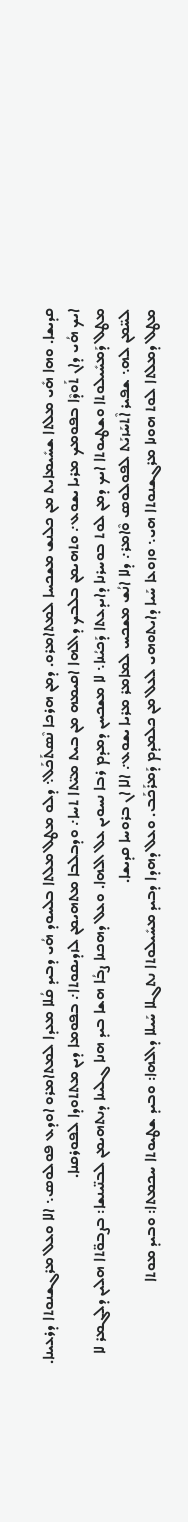ܩܕܝܫܐ. ܘܗܐ ܗܺܝ ܡܠܬܐ ܫܚܺܝܡܐܝܬ ܡܢ ܟܠܢܫ ܡܫܟܚܐ ܠܡܬܐܡܪܘ. ܕܡܢ ܗܪܟܐ ܢܶܣܬܰܟܰܠ܆ ܕܠܘ ܡܛܠ ܡܠܬܐ ܒܠܚܘܕ ܗܳܝ ܕܒܝܕ ܩܳܠܐ ܡܥܕܐ ܠܡܬܐܡܪܘ ܐܘܕܥ ܦܘܠܘܣ܆ ܐܠܐ ܘܥܠ ܡܪܓܫܢܘܬܐ ܕܪܥܝܢܐ. ܐܝܟ ܗܳܝ ܕܐܢ ܬܰܘܕܶܐ ܒܦܘܡܟ ܡܪܝܐ ܝܫܘܥ܇ ܘܬܗܝܡܢ ܒܠܒܟ ܕܐܠܗܐ ܐܩܝܡܗ ܡܢ ܒܝܬ ܡܝ̈ܬܐ ܬܚܐ܇ ܘܕܒܠܒܐ ܡܬܗܝܡܢ ܠܙܕܝܩܘܬܐ܇ ܒܦܘܡܐ ܕܝܢ ܡܬܬܘܕܐ ܠܦܘܪܩܢܐ.
ܡܛܠ ܕܰܡܚܺܝܠܘܬܐ ܘܫܛܝܘܬܐ ܐܝܟ ܕܡܢ ܠܘܬ ܒܘܚܪܢܐ ܕܐܝܕܥܬܐ ܕܰܟܝܳܢܐ܆ ܠܐ ܡܫܟܚܢ ܕܡܕܡ ܪܒܐ ܢܚܘܝܢ ܥܠ ܐܠܗܐ. ܘܥܠ ܕܗܟܢܐ ܨܒܳܐ ܗܫܐ ܒܝܕ ܗܢܐ ܓܠܝܢܐ ܕܢܬܗܝܡܢ ܠܒܢ̈ܝܢܫܐ: ܒܨܒܘ̈ܬܐ ܗܠܝܢ ܕܠܓܡܪ ܠܐ ܠܚ̈ܡܢ ܠܗ܆ ܫܦܝܪ ܐܶܬܚܰܙܝܰܬ ܠܦܘܠܘܣ ܘܶܐܡܪ܇ ܕܠܐ ܐܢܳܫ ܡܫܟܚ ܠܡܐܡܪ ܡܪܝܐ ܝܫܘܥ܇ ܐܠܐ ܐܢ ܒܪܘܚܐ ܩܕܝܫܐ.
ܡܛܠ ܕܡܠܬܐ ܠܘܬ ܗܘܢܐ ܡܪܓܫܢܘܬܐ ܗܝ܆ ܘܙܘܥܐ ܚܰܝܐ ܕܐܝܬܘܗܝ ܠܥܠ ܡܢ ܟܠܡܕܡ ܕܰܡܪܰܟܰܒ. ܘܥܠ ܕܗܕܐ ܕܒܝܕ ܡܚܺܝܠܘܬܐ ܢܬܓܠܐ ܚܰܝܠܐ ܕܐܠܗܐ: ܘܒܝܕ ܫܛܝܘܬܐ ܚܟܡܬܐ: ܘܒܝܕ ܡܘܬܐ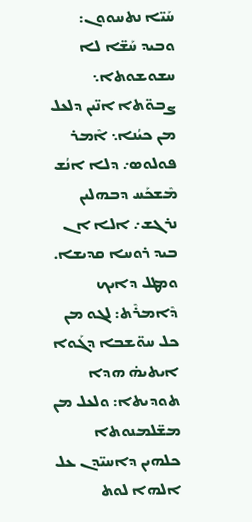ܚܰܝ̈ܐ ܢܬܚܘܘܢ: ܘܒܝܕ ܚܰܫ̈ܐ ܠܐ ܚܫܘܫܘܬܐ܆ ܨܒܘ̈ܬܐ ܐܢ̈ܝܢ ܕܠܥܠ ܡܢ ܟܝܳܢܐ܆ ܐܶܡܪ ܦܘܠܘܣ܇ ܕܠܐ ܐܢܳܫ ܡܶܫܟܰܚ ܕܒܗܠܝܢ ܢܪܓܫ܇ ܐܠܐ ܐܢ ܒܝܕ ܪܘܚܐ ܩܕܝܫܐ.
ܘܡܛܠ ܕܐܝܟ ܕܶܐܡܪܶܬ: ܠܓܘ ܡܢ ܟܠ ܚܘ̈ܫܒܐ ܕܓܰܘܐ ܐܝܬܝܗ̇ ܗܕܐ ܬܘܕܝܬܐ: ܘܠܥܠ ܡܢ ܡܫ̈ܠܡܢܘܬܐ ܟܠܗܝܢ ܕܐܚܝ̈ܕܢ ܥܠ ܐܠܗܐ ܠܘܬ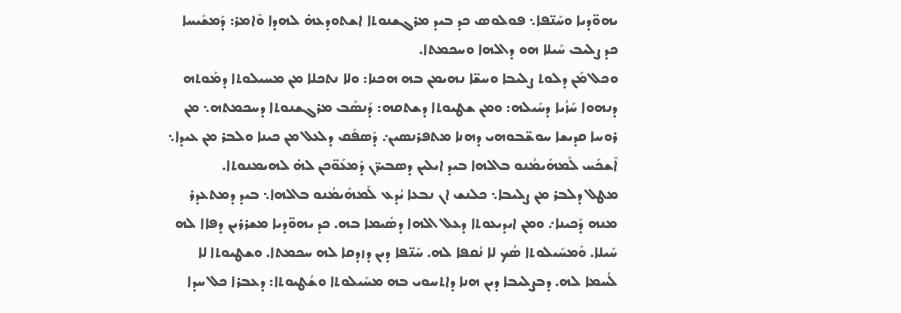ܝܗܘ̈ܕܝܐ ܘܚܰܢ̈ܦܐ܆ ܦܘܠܘܣ ܟܕ ܒܝܕ ܡܪܓܫܢܘܬܐ ܐܫܬܘܕܥܗ̇ ܠܗܕܐ ܘܶܐܡܪ: ܕܰܡܫܺܝܚܐ ܟܕ ܨܠܝܒ ܚܰܝܠܐ ܗܘ ܕܐܠܗܐ ܘܚܟܡܬܐ.
ܘܟܠ ܡܰܢ ܕܠܘܬ ܨܠܝܒܐ ܘܚܫ̈ܐ ܢܗܝܡܢ ܒܗ ܗܟܢܐ: ܘܠܐ ܢܬܟܠܐ ܡܢ ܡܚܝܠܘܬܐ ܕܡܰܘܬܗ ܕܢܗܘܐ ܚܰܙܳܝܐ ܕܚܰܝܠܗ: ܘܡܢ ܫܛܝܘܬܐ ܕܫܬܩܗ: ܕܰܢܣܰܒ ܡܪܓܫܢܘܬܐ ܕܚܟܡܬܗ܆ ܡܢ ܪܘܚܐ ܩܕܝܫܐ ܚܘܫ̈ܒܘܗܝ ܕܗܢܐ ܡܬܦܪܢܣܝܢ܇ ܕܰܣܦܰܩ ܕܠܥܠ ܡܢ ܟܝܢܐ ܘܠܒܪ ܡܢ ܥܝܕܐ܆ ܐܶܫܟܰܚ ܠܰܡܗܰܝܡܳܢܘ ܒܐܠܗܐ ܒܝܕ ܐܝܠܝܢ ܕܣܒܝܖ̈ܢ ܕܰܡܥܰܘ̈ܟܢ ܠܗ̇ ܠܗܝܡܢܘܬܐ.
ܡܛܠ ܕܠܒܪ ܡܢ ܨܠܝܒܐ܆ ܟܠܢܫ ܐܢ ܢܒܥܐ ܝܳܕܥ ܠܰܡܗܰܝܡܳܢܘ ܒܐܠܗܐ܆ ܒܝܕ ܕܡܬܥܕܪ ܡܢܗ ܕܰܟܝܢܐ܇ ܘܡܢ ܐܝܕܝܥܘܬܐ ܕܥܠ ܐܠܗܐ ܕܣܺܝܡܐ ܒܗ. ܟܕ ܝܗܘ̈ܕܝܐ ܡܫܪܪܝܢ ܕܦܐܐ ܠܗ ܚܰܝܠܐ. ܘܰܡܚܺܝܠܘܬܐ ܣܳܟ ܠܐ ܢܳܩܦܐ ܠܗ. ܚܰܢ̈ܦܐ ܕܝܢ ܕܙܕܩܐ ܠܗ ܚܟܡܬܐ. ܘܫܛܝܘܬܐ ܠܐ ܠܳܚܡܐ ܠܗ. ܕܒܨܠܝܒܐ ܕܝܢ ܗܢܐ ܕܐܬܚܘܝ ܒܗ ܡܚܺܝܠܘܬܐ ܘܫܳܛܝܘܬܐ: ܕܥܒܪܐ ܟܠ ܚܕܐ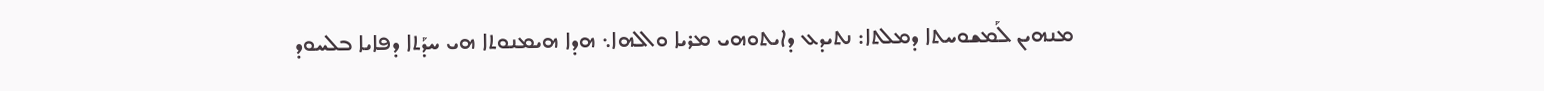ܡܢܗܝܢ ܠܰܡܫܘܚܬܐ ܕܡܠܬܐ: ܢܬܝܕܥ ܕܐܝܬܘܗܝ ܡܪܝܐ ܘܐܠܗܐ܆ ܗܕܐ ܗܝܡܢܘܬܐ ܗܝ ܚܕܰܬܐ ܕܦܐܝܐ ܒܠܚܘܕ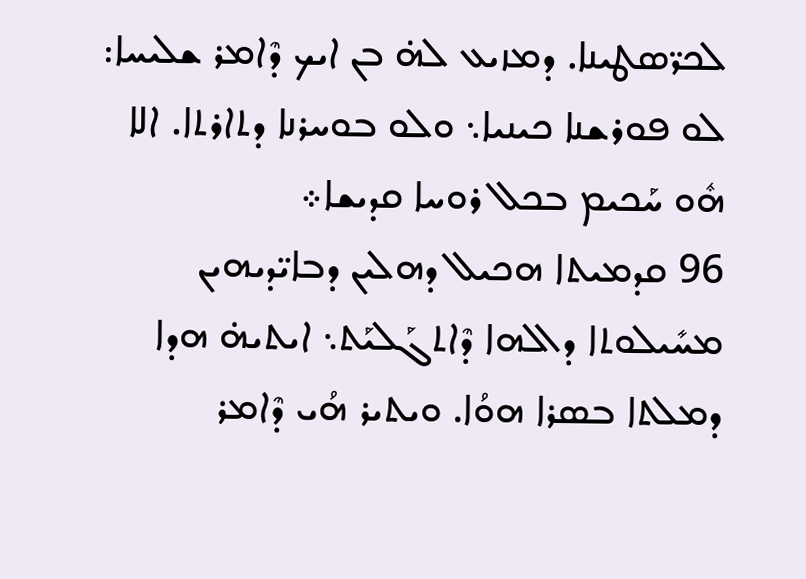ܠܟܖ̈ܣܛܝܢܐ. ܕܡܙܝܥ ܠܗ̇ ܒܢ ܐܝܟ ܕܶܐܡܪ ܫܠܝܚܐ: ܠܘ ܦܘܪܫܢܐ ܟܝܢܝܐ܆ ܘܠܘ ܒܘܚܪܢܐ ܕܬܐܪܬܐ. ܐܠܐ ܗܽܘ ܚܰܟܝܡ ܒܟܠ ܪܘܚܐ ܩܕܝܫܐ܀
96 ܩܕܡܝܬܐ ܗܟܝܠ ܕܗܠܝܢ ܕܒܐܝ̈ܕܝܗܝܢ ܡܚܺܝܠܘܬܐ ܕܐܠܗܐ ܕܶܐܬܓܰܠܝܰܬ܆ ܐܝܬܝܗ̇ ܗܕܐ ܕܡܠܬܐ ܒܣܪܐ ܗܘܳܐ. ܘܝܬܝܪ ܗܳܝ ܕܶܐܡܪ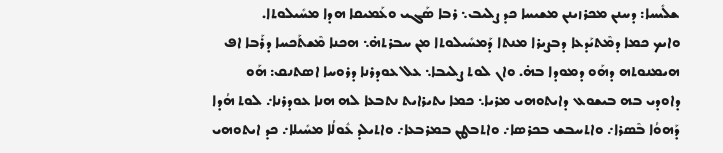ܫܠܺܝܚܐ: ܕܚܢܢ ܡܟܪܙܝܢܢ ܡܫܝܚܐ ܟܕ ܨܠܝܒ܆ ܪܒܐ ܣܰܓܝ ܘܥܰܡܝܩܐ ܗܕܐ ܡܚܺܝܠܘܬܐ.
ܘܐܝܟ ܟܡܐ ܕܡܶܬܝܰܕܥܐ ܕܒܨܝܪܐ ܡܢܬܐ ܕܰܡܚܺܝܠܘܬܐ ܡܢ ܚܒܪܬܗ̇܆ ܗܟܢܐ ܡܶܫܬܰܟܚܐ ܕܪܰܒܐ ܐܦ ܗܝܡܢܘܬܗ ܕܗܰܘ ܕܡܘܕܐ ܒܗ̇. ܘܐܢ ܠܘܬ ܨܠܝܒܐ܆ ܥܠ ܥܘܕܪܢܐ ܕܪܘܚܐ ܐܣܬܢܩ: ܗܰܘ ܕܐܘܕܝ ܒܗ ܒܝܫܘܥ ܕܐܝܬܘܗܝ ܡܪܝܐ܆ ܟܡܐ ܝܬܝܪܐܝܬ ܢܬܒܥܐ ܠܗ ܗܢܐ ܥܘܕܪܢܐ܇ ܠܘܬ ܗܳܕܐ ܕܰܗܘܳܐ ܒܶܣܪܐ܇ ܘܐܬܚܒܫ ܒܟܪܣܐ܇ ܘܐܬܒܛܢ ܒܡܪܒܥܐ܇ ܘܐܬܝܠܕ ܥܽܘܠܳܐ ܡܚܺܝܠܐ܇ ܟܕ ܐܝܬܘܗܝ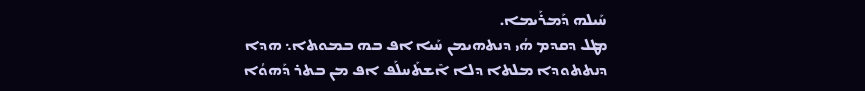ܚܰܝܠܗ ܕܰܡܪܰܝܡܐ.
ܡܛܠ ܕܩܕܡ ܗܳܝ ܕܢܬܗܝܡܢ ܚܰܝܐ ܐܦ ܒܗ ܒܡܘܬܐ܆ ܗܕܐ ܕܢܬܬܘܕܐ ܡܠܬܐ ܕܠܐ ܐܶܫܬܰܚܠܰܦ ܐܦ ܡܢ ܒܬܪ ܕܰܗܘܳܐ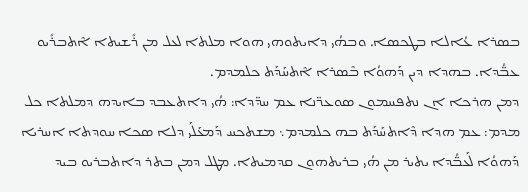ܒܣܪܐ ܥܳܐܠܐ ܒܛܟܣܐ. ܘܒܗܳܝ ܕܐܝܬܘܗܝ ܗܘܐ ܡܠܬܐ ܠܥܠ ܡܢ ܪܺܫܝܬܐ ܐܶܬܒܪܺܝܘ ܥܒ̈ܳܕܐ. ܒܗܕܐ ܕܝܢ ܕܰܗܘܳܐ ܒܶܣܪܐ ܐܶܬܚܰܕܰܬ ܟܠܡܕܡ.
ܕܡܢ ܗܪܟܐ ܐܢ ܢܬܦܚܡܘܢ ܣܘܥܖ̈ܢܐ ܥܡ ܚܕ̈ܕܐ: ܗܳܝ ܕܐܬܥܒܕ ܒܐܝܕܗ ܕܡܠܬܐ ܟܠ ܡܕܡ: ܥܡ ܗܕܐ ܕܶܐܬܚܰܕܰܬ ܒܗ ܟܠܡܕܡ܆ ܡܫܬܟܚ ܕܰܡܥܰܠܰܝ ܕܠܐ ܣܟܐ ܚܘܕܬܐ ܐܚܪܝܐ ܕܰܗܘܳܐ ܠܰܥܒ̈ܳܕܐ ܝܬܝܪ ܡܢ ܗܳܝ ܒܪܝܬܗܘܢ ܩܕܡܝܬܐ. ܡܛܠ ܕܡܢ ܒܬܪ ܕܐܬܒܪܝܘ ܒܝܕ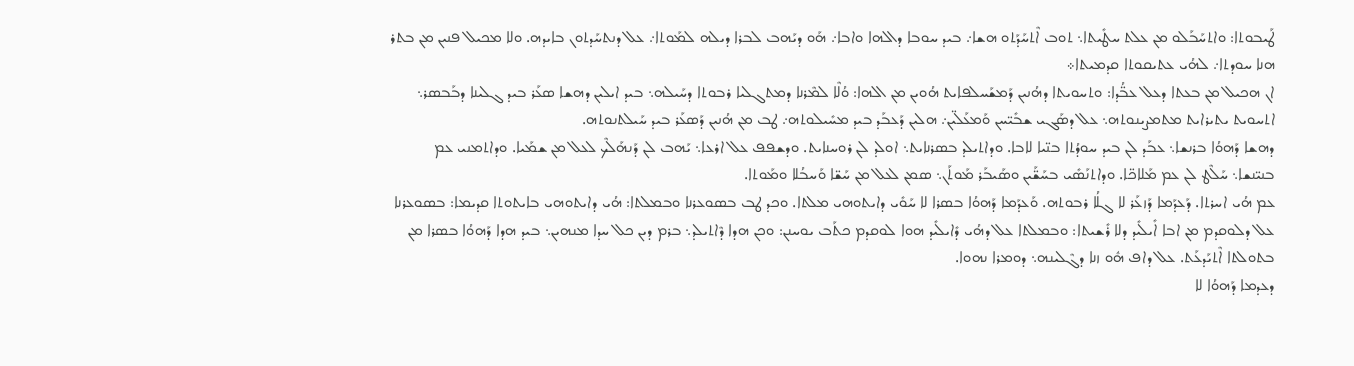ܛܰܝܒܘܬܐ: ܘܐܬܚܰܒܰܠܘ ܡܢ ܥܠܬ ܚܛܺܝܬܐ܆ ܬܘܒ ܐܶܬܚܰܕܰܬܘ ܗܫܐ܇ ܒܝܕ ܚܘܒܐ ܕܐܠܗܐ ܘܐܒܐ܇ ܗܰܘ ܕܝܰܗܒ ܠܒܪܐ ܕܝܠܗ ܠܡܰܘܬܐ܇ ܥܠ ܕܢܬܚܰܕܬܘܢ ܒܐܝܕܗ. ܘܠܐ ܡܟܝܠ ܦܢܝܢ ܡܢ ܒܬܪ ܗܢܐ ܚܘܕܬܐ܇ ܠܗܳܝ ܥܬܝܩܘܬܐ ܩܕܡܝܬܐ܀
ܐܢ ܗܟܝܠ ܡܢ ܒܥܬܐ ܕܥܠ ܥܒ̈ܳܕܐ: ܘܬܚܘܝܬܐ ܕܗܳܢܝܢ ܕܰܡܫܰܚܠܦܐܝܬ ܗܳܘܝܢ ܡܢ ܐܠܗܐ: ܘܳܠܶܐ ܠܡܶܪܢܐ ܕܡܬܓܠܝܐ ܪܒܘܬܐ ܕܚܰܝܠܗ܆ ܒܝܕ ܐܝܠܝܢ ܕܗܫܐ ܣܥܰܪ ܒܝܕ ܓܠܝܢܐ ܕܒܰܒܣܪ܆ ܐܬܚܘܝܬ ܝܬܝܪܐܝܬ ܡܬܡܨܝܢܘܬܗ܆ ܥܠ ܕܣܰܓܝ ܫܒܺܝ̈ܚܢ ܘܰܡܥܰܠ̈ܝܢ܇ ܗܠܝܢ ܕܰܥܒܰܕ ܒܝܕ ܡܚܺܝܠܘܬܗ܇ ܛܒ ܡܢ ܗܳܢܝܢ ܕܰܣܥܰܪ ܒܝܕ ܚܰܝܠܬܢܘܬܗ.
ܕܗܫܐ ܕܰܗܘܳܐ ܒܪܢܫܐ܆ ܥܒܰܕ ܠܢ ܒܝܕ ܚܘܕܳܬܐ ܒܢ̈ܝܐ ܠܐܒܐ. ܘܕܐܬܝܠܕ ܒܣܪܢܐܝܬ܆ ܐܘܠܕ ܠܢ ܪܘܚܢܐܝܬ. ܘܕܫܦܦ ܥܠ ܐܪܥܐ܆ ܝܰܗܒ ܠܢ ܕܰܢܗܰܠܶܟ ܠܥܠ ܡܢ ܫܡܰܝܐ. ܘܕܐܬܡܢܝ ܥܡ ܒܢܝ̈ܢܫܐ܆ ܚܰܠܶܛ ܠܢ ܥܡ ܡܰܠܐܟ̈ܐ. ܘܕܐܬܢܰܣܺܝ ܒܚܰܫ̈ܰܝܢ ܘܣܰܝܒܰܪ ܡܰܘܬܰܢ܆ ܣܡܢ ܠܥܠ ܡܢ ܚܰܫ̈ܐ ܘܰܚܒܳܠܐ ܘܡܰܘܬܐ.
ܥܡ ܗܳܝ ܐܚܪܬܐ. ܕܰܥܕܰܡܐ ܕܰܙܥܰܪ ܠܐ ܓܠܳܐ ܪܒܘܬܗ. ܘܰܥܕܰܡܐ ܕܰܗܘܳܐ ܒܣܪܐ ܠܐ ܚܰܘܺܝ ܕܐܝܬܘܗܝ ܡܠܬܐ. ܘܟܕ ܛܒ ܒܣܘܥܪܢܐ ܘܒܡܠܬܐ: ܗܳܝ ܕܐܝܬܘܗܝ ܒܐܝܬܘܬܐ ܩܕܝܡܐ: ܒܣܘܥܪܢܐ ܥܠ ܕܠܘܩܕܡ ܡܢ ܐܒܐ ܐܺܝܠܺܝܕ ܕܠܐ ܪܺܫܝܬܐ: ܘܒܡܠܬܐ ܥܠ ܕܗܳܝ ܕܺܐܝܠܺܝܕ ܗܘܐ ܠܘܩܕܡ ܟܬܰܒ ܝܘܚܢܢ: ܘܟܢ ܗܕܐ ܕܶܐܬܝܠܕ܆ ܒܪܡ ܕܝܢ ܟܠ ܚܕܐ ܡܢܗܝܢ܆ ܒܝܕ ܗܕܐ ܕܰܗܘܳܐ ܒܣܪܐ ܡܢ ܒܬܘܠܬܐ ܐܶܬܝܰܕܥܰܬ. ܥܠ ܕܐܦ ܗܽܘ ܙܢܐ ܕܓܶܠܝܢܗ܆ ܕܘܡܪܐ ܢܗܘܐ.
ܕܥܕܡܐ ܕܰܗܘܳܐ ܠܐ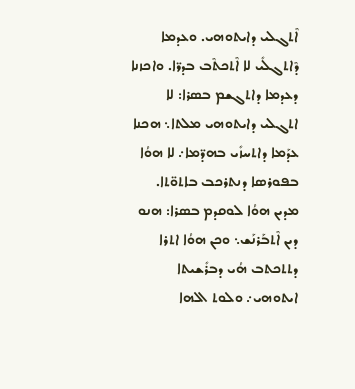ܐܶܬܓܠܝ ܕܐܝܬܘܗܝ. ܘܥܕܡܐ ܕܶܐܬܓܠܺܝ ܠܐ ܐܶܬܟܬܶܒ ܒܕܖ̈ܐ. ܘܐܟܙܢܐ ܕܥܕܡܐ ܕܐܬܓܫܡ ܒܣܪܐ: ܠܐ ܐܬܓܠܝ ܕܐܝܬܘܗܝ ܡܠܬܐ܆ ܗܟܢܐ ܥܕܰܡܐ ܕܐܬܚܙܺܝ ܒܗܕ̈ܡܐ܇ ܠܐ ܗܘܳܐ ܒܦܘܪܣܐ ܕܢܬܪܟܒ ܒܐܬܘ̈ܬܐ.
ܡܕܝܢ ܗܘܳܐ ܠܘܩܕܡ ܒܣܪܐ: ܗܢܘ ܕܝܢ ܐܶܬܒܰܪܢܰܫ܆ ܘܟܢ ܗܘܳܐ ܐܬܪܐ ܕܬܬܟܬܒ ܗܳܝ ܕܒܪܺܫܝܬܐ ܐܝܬܘܗܝ܇ ܘܠܘܬ ܐܠܗܐ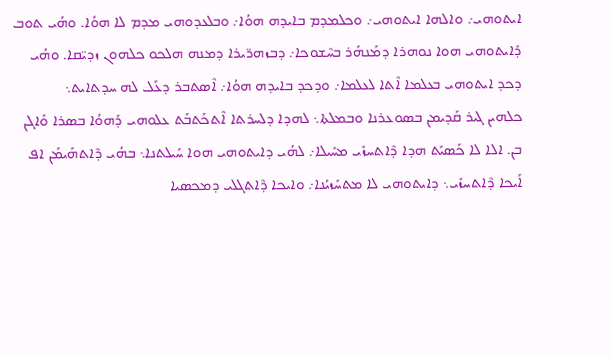ܐܝܬܘܗܝ܇ ܘܐܠܗܐ ܐܝܬܘܗܝ܇ ܘܟܠܡܕܡ ܒܐܝܕܗ ܗܘܳܐ܇ ܘܒܠܥܕܘܗܝ ܡܕܡ ܠܐ ܗܘܳܐ. ܘܗܳܝ ܬܘܒ ܕܺܐܝܬܘܗܝ ܗܘܐ ܢܘܗܪܐ ܕܡܰܢܗܰܪ ܒܚܶܫܘܟܐ܇ ܕܒܙܗܖ̈ܝܪܐ ܕܡܢܗ ܗܠܟܘ ܟܠܗܘܢ ܙܕܝ̈ܩܐ. ܘܗܳܝ ܕܟܕ ܐܝܬܘܗܝ ܒܥܠܡܐ ܐܶܬܐ ܠܥܠܡܐ܇ ܘܕܟܕ ܒܐܝܕܗ ܗܘܳܐ܇ ܐܶܣܬܒܪ ܕܥܰܠ ܠܗ ܚܕܬܐܝܬ܆
ܟܠܗܝܢ ܓܝܪ ܩܰܕܝܡܢ ܒܣܘܥܪܢܐ ܘܒܡܠܬܐ܆ ܠܗܕܐ ܕܠܚܪܬܐ ܐܶܬܟܰܬܒܰܬ ܥܠܘܗܝ ܕܰܗܘܳܐ ܒܣܪܐ ܘܰܐܓܢ ܒܢ. ܐܠܐ ܠܐ ܟܰܣܝܰܬ ܗܕܐ ܕܶܐܬܚܙܺܝ ܡܚܺܝܠܐ܇ ܠܗܳܝ ܕܐܝܬܘܗܝ ܗܘܐ ܚܰܝܠܬܢܐ܆ ܒܗܳܝ ܕܶܐܬܗܰܝܡܰܢ ܐܦ ܐܰܝܟܐ ܕܶܐܬܚܙܺܝ܆ ܕܐܝܬܘܗܝ ܠܐ ܡܬܚܰܙܝܳܢܐ܇ ܘܐܝܟܐ ܕܶܐܬܓܠܝ ܕܡܟܣܝܐ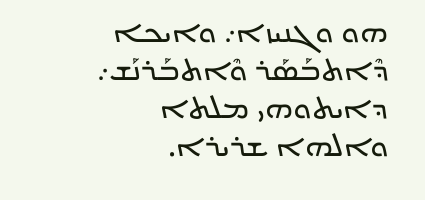ܗܘ ܘܓܢܝܙܐ܇ ܘܐܝܟܐ ܕܶܐܬܒܰܣܰܪ ܘܶܐܬܒܰܪܢܰܫ܇ ܕܐܝܬܘܗܝ ܡܠܬܐ ܘܐܠܗܐ ܫܪܝܪܐ.